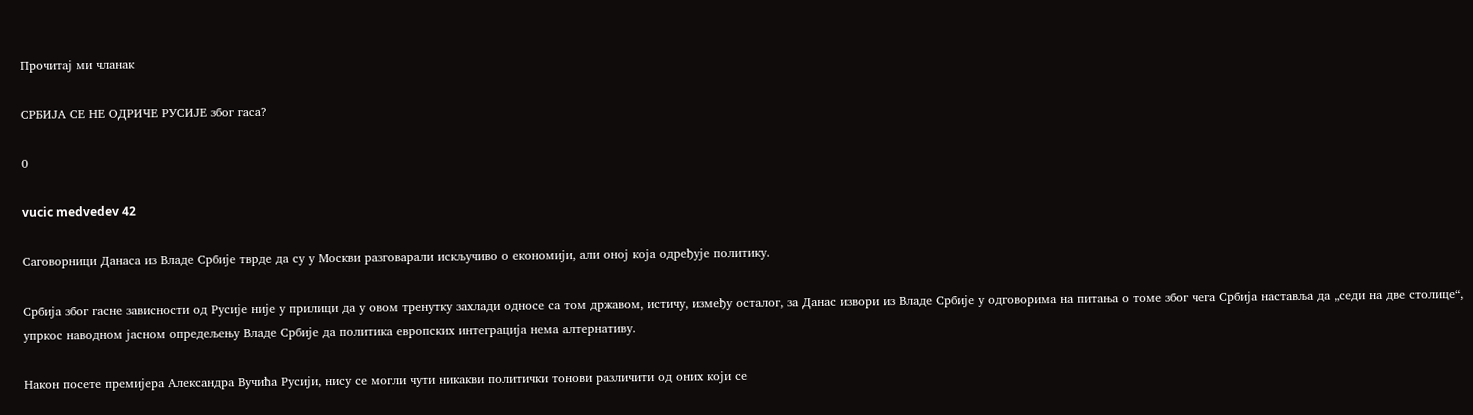Прочитај ми чланак

СРБИЈА СЕ НЕ ОДРИЧЕ РУСИЈЕ због гаса?

0

vucic medvedev 42

Саговорници Данаса из Владе Србије тврде да су у Москви разговарали искључиво о економији, али оној која одређује политику.

Србија због гасне зависности од Русије није у прилици да у овом тренутку захлади односе са том државом, истичу, између осталог, за Данас извори из Владе Србије у одговорима на питања о томе због чега Србија наставља да „седи на две столице“, упркос наводном јасном опредељењу Владе Србије да политика европских интеграција нема алтернативу.

Након посете премијера Aлександра Вучића Русији, нису се могли чути никакви политички тонови различити од оних који се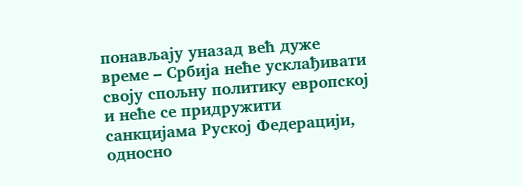понављају уназад већ дуже време – Србија неће усклађивати своју спољну политику европској и неће се придружити санкцијама Руској Федерацији, односно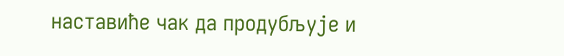наставиће чак да продубљује и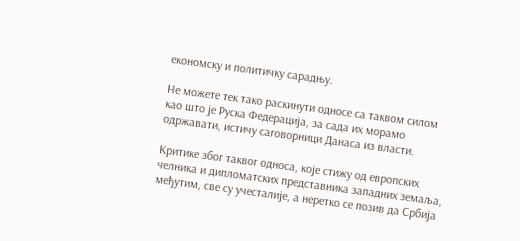економску и политичку сарадњу.

Не можете тек тако раскинути односе са таквом силом као што је Руска Федерација, за сада их морамо одржавати, истичу саговорници Данаса из власти.

Критике због таквог односа, које стижу од европских челника и дипломатских представника западних земаља, међутим, све су учесталије, а неретко се позив да Србија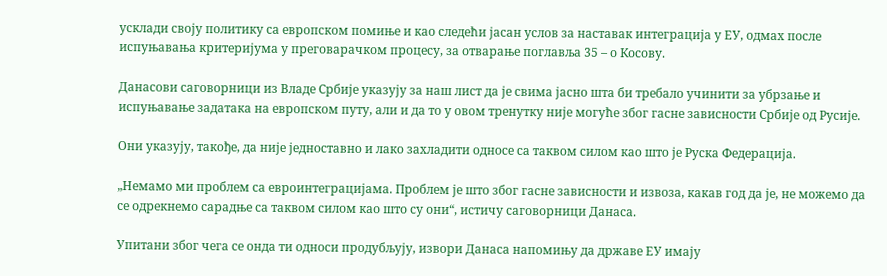усклади своју политику са европском помиње и као следећи јасан услов за наставак интеграција у ЕУ, одмах после испуњавања критеријума у преговарачком процесу, за отварање поглавља 35 – о Косову.

Данасови саговорници из Владе Србије указују за наш лист да је свима јасно шта би требало учинити за убрзање и испуњавање задатака на европском путу, али и да то у овом тренутку није могуће због гасне зависности Србије од Русије.

Они указују, такође, да није једноставно и лако захладити односе са таквом силом као што је Руска Федерација.

„Немамо ми проблем са евроинтеграцијама. Проблем је што због гасне зависности и извоза, какав год да је, не можемо да се одрекнемо сарадње са таквом силом као што су они“, истичу саговорници Данаса.

Упитани због чега се онда ти односи продубљују, извори Данаса напомињу да државе ЕУ имају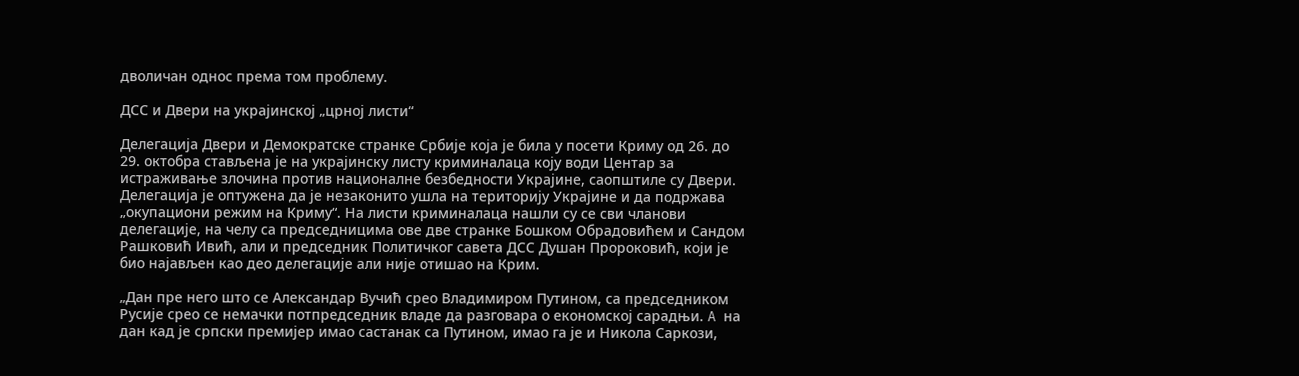дволичан однос према том проблему.

ДСС и Двери на украјинској „црној листи“

Делегација Двери и Демократске странке Србије која је била у посети Криму од 26. до 29. октобра стављена је на украјинску листу криминалаца коју води Центар за истраживање злочина против националне безбедности Украјине, саопштиле су Двери. Делегација је оптужена да је незаконито ушла на територију Украјине и да подржава „окупациони режим на Криму“. На листи криминалаца нашли су се сви чланови делегације, на челу са председницима ове две странке Бошком Обрадовићем и Сандом Рашковић Ивић, али и председник Политичког савета ДСС Душан Пророковић, који је био најављен као део делегације али није отишао на Крим.

„Дан пре него што се Aлександар Вучић срео Владимиром Путином, са председником Русије срео се немачки потпредседник владе да разговара о економској сарадњи. A на дан кад је српски премијер имао састанак са Путином, имао га је и Никола Саркози,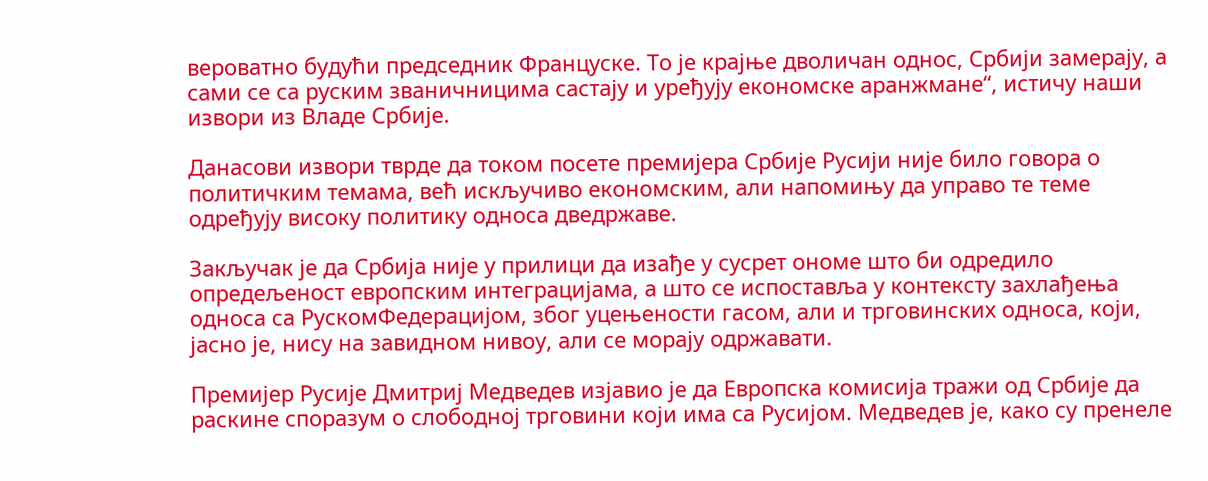вероватно будући председник Француске. То је крајње дволичан однос, Србији замерају, а сами се са руским званичницима састају и уређују економске аранжмане“, истичу наши извори из Владе Србије.

Данасови извори тврде да током посете премијера Србије Русији није било говора о политичким темама, већ искључиво економским, али напомињу да управо те теме одређују високу политику односа дведржаве.

Закључак је да Србија није у прилици да изађе у сусрет ономе што би одредило опредељеност европским интеграцијама, а што се испоставља у контексту захлађења односа са РускомФедерацијом, због уцењености гасом, али и трговинских односа, који, јасно је, нису на завидном нивоу, али се морају одржавати.

Премијер Русије Дмитриј Медведев изјавио је да Европска комисија тражи од Србије да раскине споразум о слободној трговини који има са Русијом. Медведев је, како су пренеле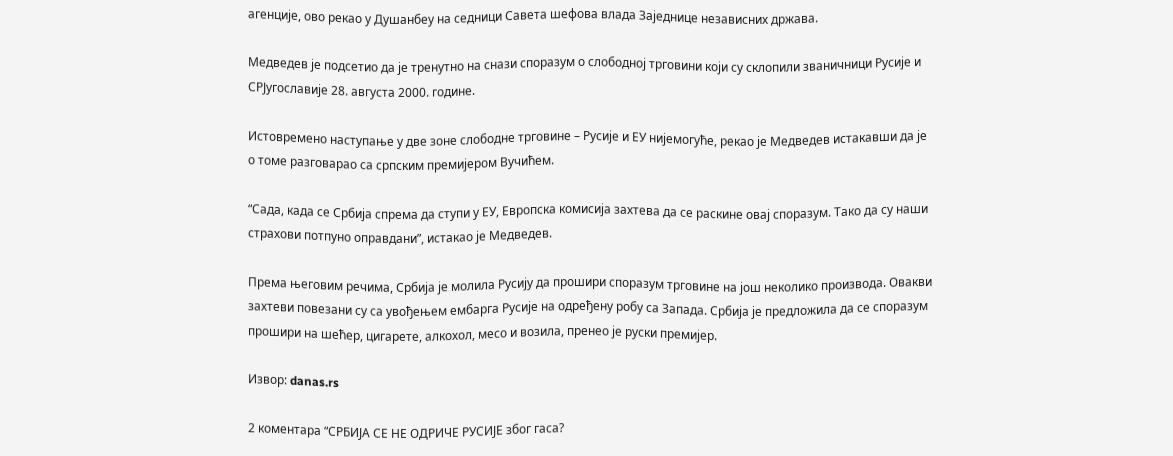агенције, ово рекао у Душанбеу на седници Савета шефова влада Заједнице независних држава.

Медведев је подсетио да је тренутно на снази споразум о слободној трговини који су склопили званичници Русије и СРЈугославије 28. августа 2000. године.

Истовремено наступање у две зоне слободне трговине – Русије и ЕУ нијемогуће, рекао је Медведев истакавши да је о томе разговарао са српским премијером Вучићем.

“Сада, када се Србија спрема да ступи у ЕУ, Европска комисија захтева да се раскине овај споразум. Тако да су наши страхови потпуно оправдани”, истакао је Медведев.

Према његовим речима, Србија је молила Русију да прошири споразум трговине на још неколико производа. Овакви захтеви повезани су са увођењем ембарга Русије на одређену робу са Запада. Србија је предложила да се споразум прошири на шећер, цигарете, алкохол, месо и возила, пренео је руски премијер.

Извор: danas.rs

2 коментара “СРБИЈА СЕ НЕ ОДРИЧЕ РУСИЈЕ због гаса?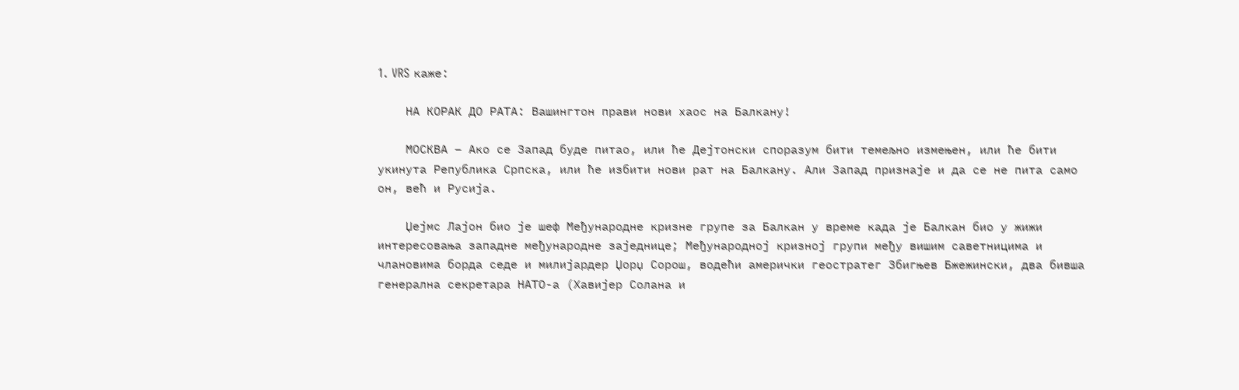1. VRS каже:

    НА КОРАК ДО РАТА: Вашингтон прави нови хаос на Балкану!

    МОСКВА – Ако се Запад буде питао, или ће Дејтонски споразум бити темељно измењен, или ће бити укинута Република Српска, или ће избити нови рат на Балкану. Али Запад признаје и да се не пита само он, већ и Русија.

    Џејмс Лајон био је шеф Међународне кризне групе за Балкан у време када је Балкан био у жижи интересовања западне међународне заједнице; Међународној кризној групи међу вишим саветницима и члановима борда седе и милијардер Џорџ Сорош, водећи амерички геостратег Збигњев Бжежински, два бивша генерална секретара НАТО-а (Хавијер Солана и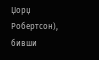Џорџ Робертсон), бивши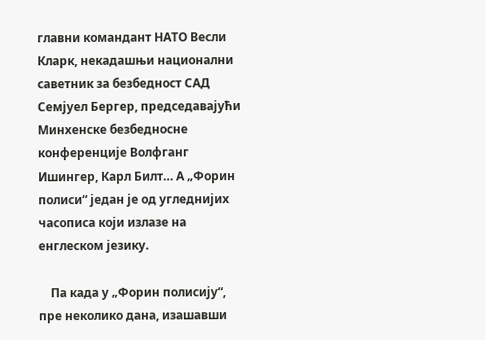главни командант НАТО Весли Кларк, некадашњи национални саветник за безбедност САД Семјуел Бергер, председавајући Минхенске безбедносне конференције Волфганг Ишингер, Карл Билт… А „Форин полиси“ један је од угледнијих часописа који излазе на енглеском језику.

    Па када у „Форин полисију“, пре неколико дана, изашавши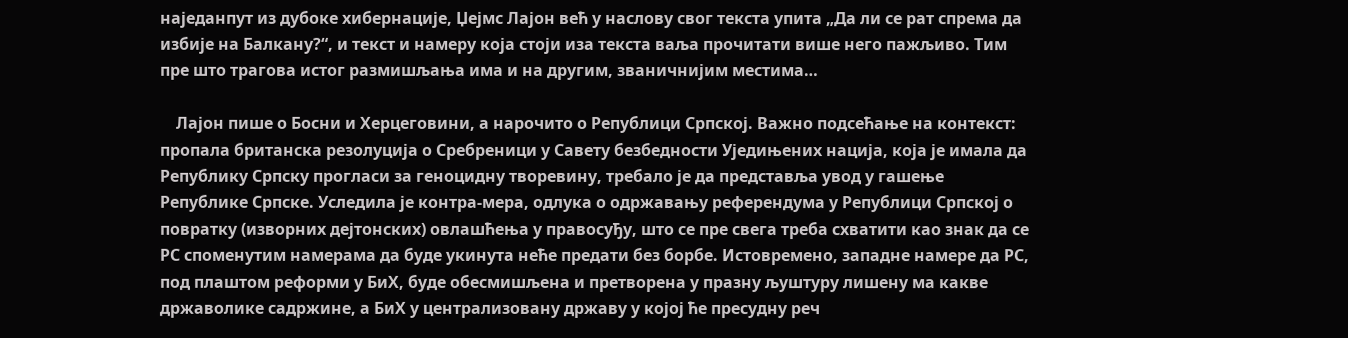наједанпут из дубоке хибернације, Џејмс Лајон већ у наслову свог текста упита „Да ли се рат спрема да избије на Балкану?“, и текст и намеру која стоји иза текста ваља прочитати више него пажљиво. Тим пре што трагова истог размишљања има и на другим, званичнијим местима…

    Лајон пише о Босни и Херцеговини, а нарочито о Републици Српској. Важно подсећање на контекст: пропала британска резолуција о Сребреници у Савету безбедности Уједињених нација, која је имала да Републику Српску прогласи за геноцидну творевину, требало је да представља увод у гашење Републике Српске. Уследила је контра-мера, одлука о одржавању референдума у Републици Српској о повратку (изворних дејтонских) овлашћења у правосуђу, што се пре свега треба схватити као знак да се РС споменутим намерама да буде укинута неће предати без борбе. Истовремено, западне намере да РС, под плаштом реформи у БиХ, буде обесмишљена и претворена у празну љуштуру лишену ма какве државолике садржине, а БиХ у централизовану државу у којој ће пресудну реч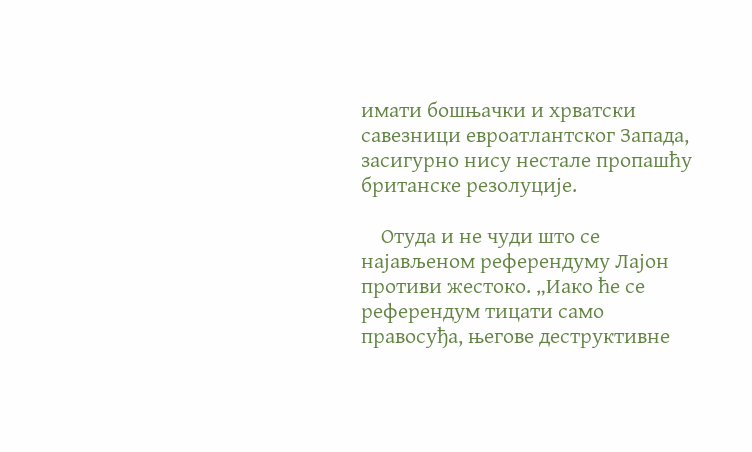имати бошњачки и хрватски савезници евроатлантског Запада, засигурно нису нестале пропашћу британске резолуције.

    Отуда и не чуди што се најављеном референдуму Лајон противи жестоко. „Иако ће се референдум тицати само правосуђа, његове деструктивне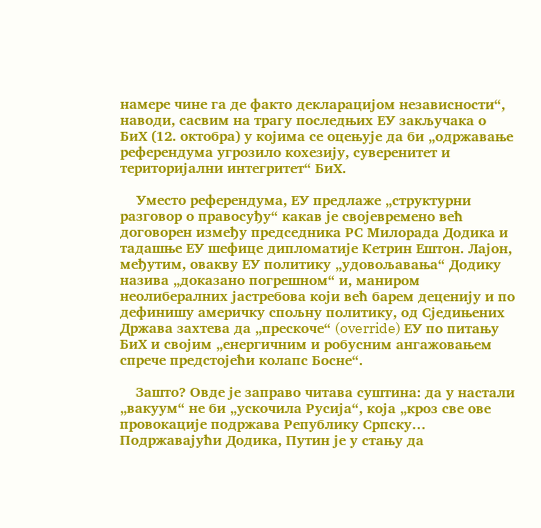намере чине га де факто декларацијом независности“, наводи, сасвим на трагу последњих ЕУ закључака о БиХ (12. октобра) у којима се оцењује да би „одржавање референдума угрозило кохезију, суверенитет и територијални интегритет“ БиХ.

    Уместо референдума, ЕУ предлаже „структурни разговор о правосуђу“ какав је својевремено већ договорен између председника РС Милорада Додика и тадашње ЕУ шефице дипломатије Кетрин Ештон. Лајон, међутим, овакву ЕУ политику „удовољавања“ Додику назива „доказано погрешном“ и, маниром неолибералних јастребова који већ барем деценију и по дефинишу америчку спољну политику, од Сједињених Држава захтева да „прескоче“ (override) ЕУ по питању БиХ и својим „енергичним и робусним ангажовањем спрече предстојећи колапс Босне“.

    Зашто? Овде је заправо читава суштина: да у настали „вакуум“ не би „ускочила Русија“, која „кроз све ове провокације подржава Републику Српску… Подржавајући Додика, Путин је у стању да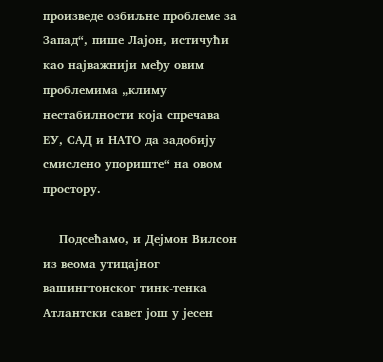произведе озбиљне проблеме за Запад“, пише Лајон, истичући као најважнији међу овим проблемима „климу нестабилности која спречава ЕУ, САД и НАТО да задобију смислено упориште“ на овом простору.

    Подсећамо, и Дејмон Вилсон из веома утицајног вашингтонског тинк-тенка Атлантски савет још у јесен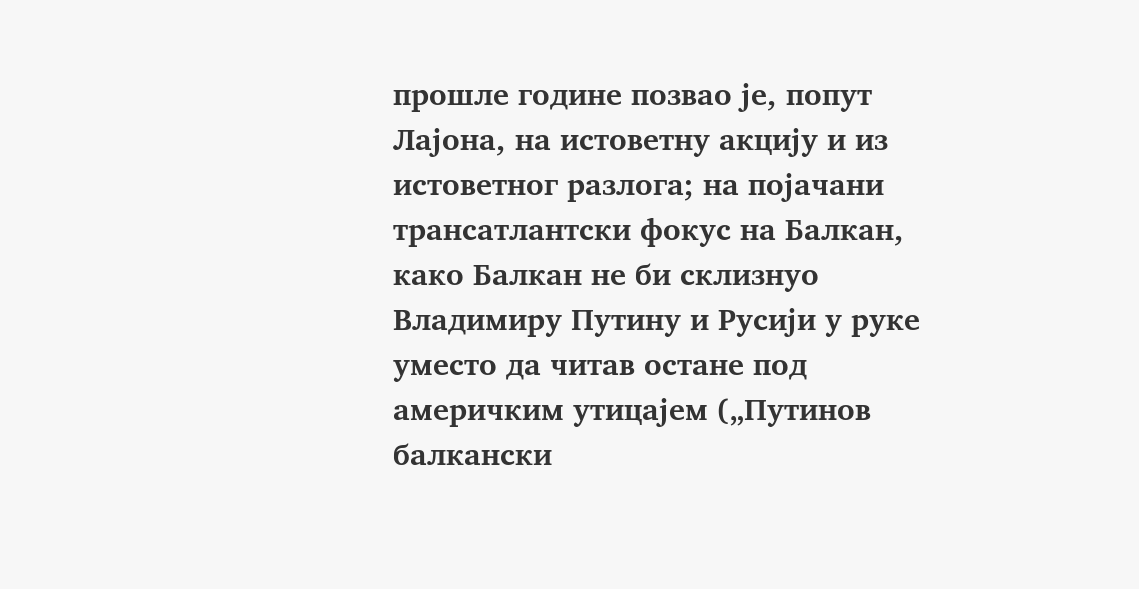прошле године позвао је, попут Лајона, на истоветну акцију и из истоветног разлога; на појачани трансатлантски фокус на Балкан, како Балкан не би склизнуо Владимиру Путину и Русији у руке уместо да читав остане под америчким утицајем („Путинов балкански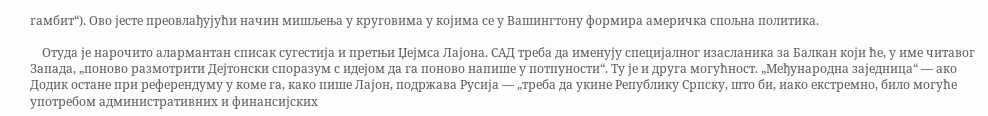гамбит“). Ово јесте преовлађујући начин мишљења у круговима у којима се у Вашингтону формира америчка спољна политика.

    Отуда је нарочито алармантан списак сугестија и претњи Џејмса Лајона. САД треба да именују специјалног изасланика за Балкан који ће, у име читавог Запада, „поново размотрити Дејтонски споразум с идејом да га поново напише у потпуности“. Ту је и друга могућност. „Међународна заједница“ — ако Додик остане при референдуму у коме га, како пише Лајон, подржава Русија — „треба да укине Републику Српску, што би, иако екстремно, било могуће употребом административних и финансијских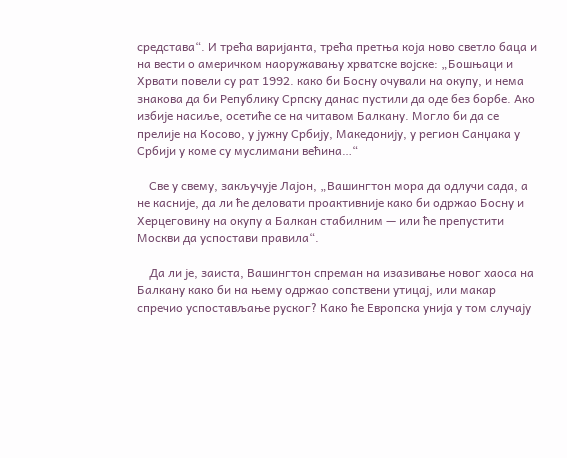средстава“. И трећа варијанта, трећа претња која ново светло баца и на вести о америчком наоружавању хрватске војске: „Бошњаци и Хрвати повели су рат 1992. како би Босну очували на окупу, и нема знакова да би Републику Српску данас пустили да оде без борбе. Ако избије насиље, осетиће се на читавом Балкану. Могло би да се прелије на Косово, у јужну Србију, Македонију, у регион Санџака у Србији у коме су муслимани већина…“

    Све у свему, закључује Лајон, „Вашингтон мора да одлучи сада, а не касније, да ли ће деловати проактивније како би одржао Босну и Херцеговину на окупу а Балкан стабилним — или ће препустити Москви да успостави правила“.

    Да ли је, заиста, Вашингтон спреман на изазивање новог хаоса на Балкану како би на њему одржао сопствени утицај, или макар спречио успостављање руског? Како ће Европска унија у том случају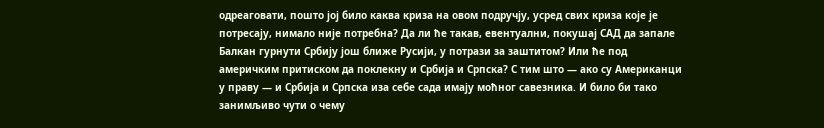одреаговати, пошто јој било каква криза на овом подручју, усред свих криза које је потресају, нимало није потребна? Да ли ће такав, евентуални, покушај САД да запале Балкан гурнути Србију још ближе Русији, у потрази за заштитом? Или ће под америчким притиском да поклекну и Србија и Српска? С тим што — ако су Американци у праву — и Србија и Српска иза себе сада имају моћног савезника. И било би тако занимљиво чути о чему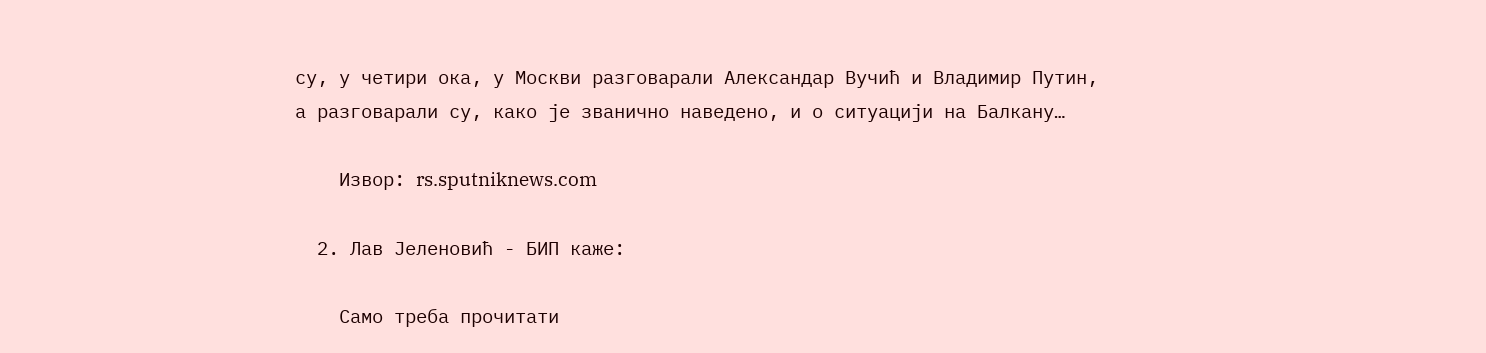су, у четири ока, у Москви разговарали Александар Вучић и Владимир Путин, а разговарали су, како је званично наведено, и о ситуацији на Балкану…

    Извор: rs.sputniknews.com

  2. Лав Јеленовић - БИП каже:

    Само треба прочитати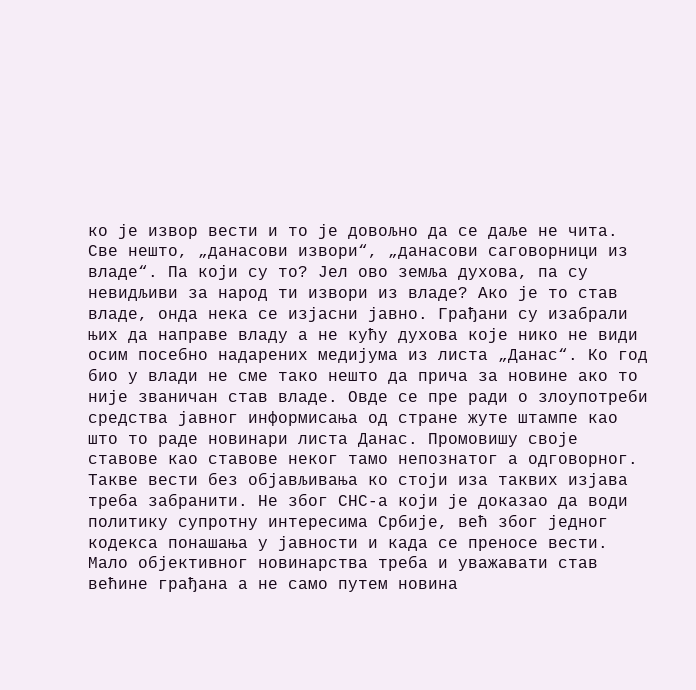ко је извор вести и то је довољно да се даље не чита. Све нешто, „данасови извори“, „данасови саговорници из владе“. Па који су то? Јел ово земља духова, па су невидљиви за народ ти извори из владе? Ако је то став владе, онда нека се изјасни јавно. Грађани су изабрали њих да направе владу а не кућу духова које нико не види осим посебно надарених медијума из листа „Данас“. Ко год био у влади не сме тако нешто да прича за новине ако то није званичан став владе. Овде се пре ради о злоупотреби средства јавног информисања од стране жуте штампе као што то раде новинари листа Данас. Промовишу своје ставове као ставове неког тамо непознатог а одговорног. Такве вести без објављивања ко стоји иза таквих изјава треба забранити. Не због СНС-а који је доказао да води политику супротну интересима Србије, већ због једног кодекса понашања у јавности и када се преносе вести. Мало објективног новинарства треба и уважавати став већине грађана а не само путем новина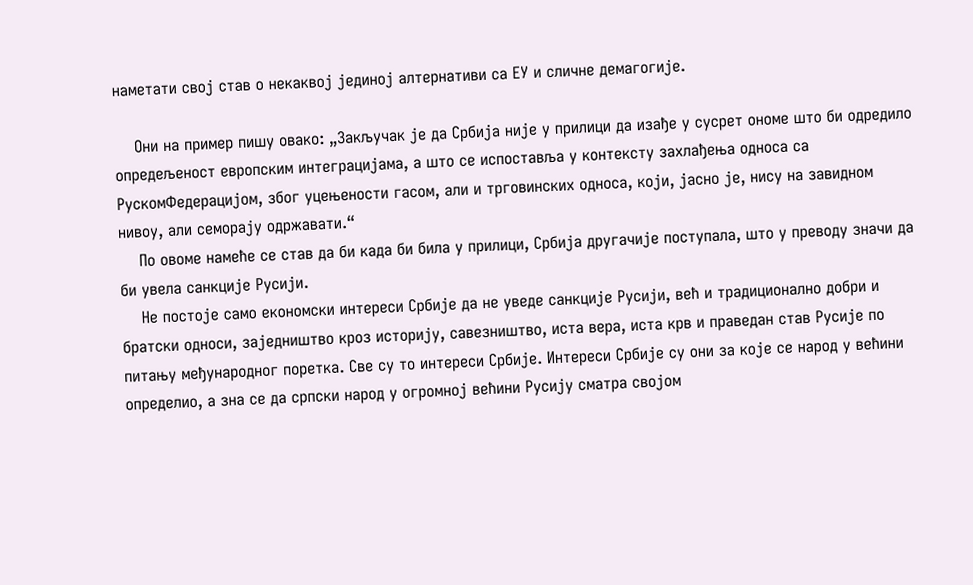наметати свој став о некаквој јединој алтернативи са ЕУ и сличне демагогије.

    Они на пример пишу овако: „Закључак је да Србија није у прилици да изађе у сусрет ономе што би одредило опредељеност европским интеграцијама, а што се испоставља у контексту захлађења односа са РускомФедерацијом, због уцењености гасом, али и трговинских односа, који, јасно је, нису на завидном нивоу, али семорају одржавати.“
    По овоме намеће се став да би када би била у прилици, Србија другачије поступала, што у преводу значи да би увела санкције Русији.
    Не постоје само економски интереси Србије да не уведе санкције Русији, већ и традиционално добри и братски односи, заједништво кроз историју, савезништво, иста вера, иста крв и праведан став Русије по питању међународног поретка. Све су то интереси Србије. Интереси Србије су они за које се народ у већини определио, а зна се да српски народ у огромној већини Русију сматра својом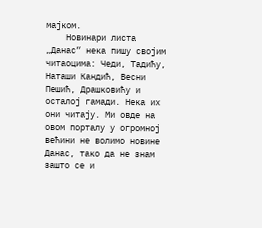мајком.
    Новинари листа „Данас“ нека пишу својим читаоцима: Чеди, Тадићу, Наташи Кандић, Весни Пешић, Драшковићу и осталој гамади. Нека их они читају. Ми овде на овом порталу у огромној већини не волимо новине Данас, тако да не знам зашто се и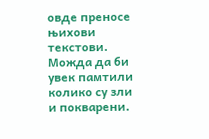овде преносе њихови текстови. Можда да би увек памтили колико су зли и покварени.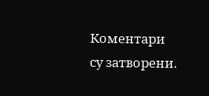Коментари су затворени.